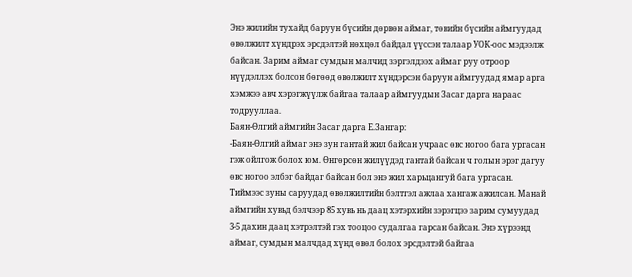Энэ жилийн тухайд баруун бүсийн дөрвөн аймаг, төвийн бүсийн аймгуудад өвөлжилт хүндрэх эрсдэлтэй нөхцөл байдал үүссэн талаар УОК-оос мэдээлж байсан. Зарим аймаг сумдын малчид зэргэлдээх аймаг руу отроор нүүдэллэх болсон бөгөөд өвөлжилт хүндэрсэн баруун аймгуудад ямар арга хэмжээ авч хэрэгжүүлж байгаа талаар аймгуудын Засаг дарга нараас тодрууллаа.
Баян-Өлгий аймгийн Засаг дарга Е.Зангар:
-Баян-Өлгий аймаг энэ зун гантай жил байсан учраас өвс ногоо бага ургасан гэж ойлгож болох юм. Өнгөрсөн жилүүдэд гантай байсан ч голын эрэг дагуу өвс ногоо элбэг байдаг байсан бол энэ жил харьцангуй бага ургасан. Тиймээс зуны саруудад өвөлжилтийн бэлтгэл ажлаа хангаж ажилсан. Манай аймгийн хувьд бэлчээр 85 хувь нь даац хэтэрхийн зэрэгцээ зарим сумуудад 3-5 дахин даац хэтрэлтэй гэх тооцоо судалгаа гарсан байсан. Энэ хүрээнд аймаг, сумдын малчдад хүнд өвөл болох эрсдэлтэй байгаа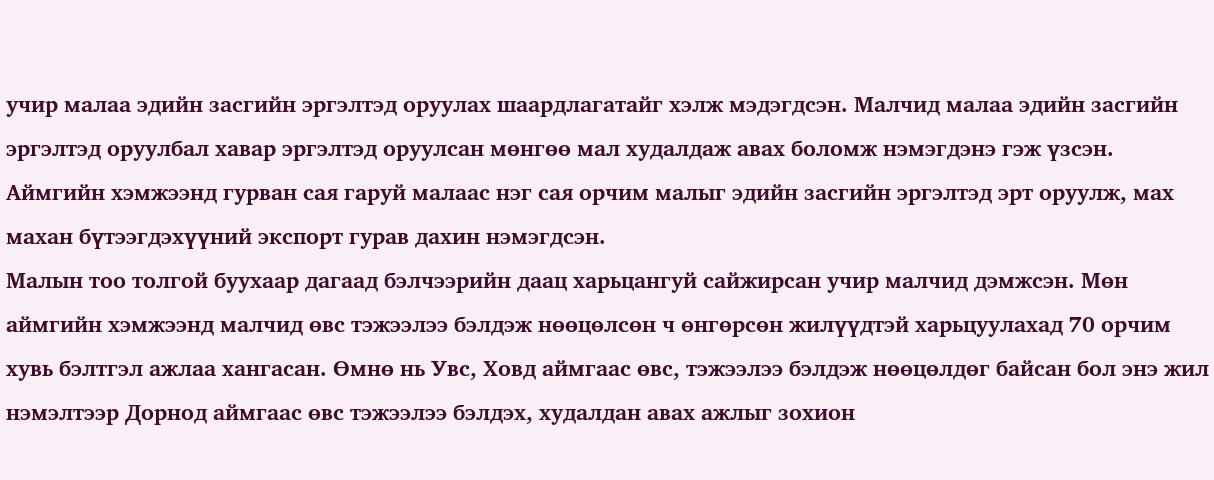учир малаа эдийн засгийн эргэлтэд оруулах шаардлагатайг хэлж мэдэгдсэн. Малчид малаа эдийн засгийн эргэлтэд оруулбал хавар эргэлтэд оруулсан мөнгөө мал худалдаж авах боломж нэмэгдэнэ гэж үзсэн.
Аймгийн хэмжээнд гурван сая гаруй малаас нэг сая орчим малыг эдийн засгийн эргэлтэд эрт оруулж, мах махан бүтээгдэхүүний экспорт гурав дахин нэмэгдсэн.
Малын тоо толгой буухаар дагаад бэлчээрийн даац харьцангуй сайжирсан учир малчид дэмжсэн. Мөн аймгийн хэмжээнд малчид өвс тэжээлээ бэлдэж нөөцөлсөн ч өнгөрсөн жилүүдтэй харьцуулахад 70 орчим хувь бэлтгэл ажлаа хангасан. Өмнө нь Увс, Ховд аймгаас өвс, тэжээлээ бэлдэж нөөцөлдөг байсан бол энэ жил нэмэлтээр Дорнод аймгаас өвс тэжээлээ бэлдэх, худалдан авах ажлыг зохион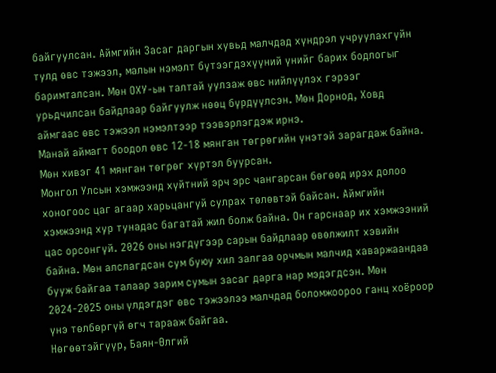байгуулсан. Аймгийн Засаг даргын хувьд малчдад хүндрэл учруулахгүйн тулд өвс тэжээл, малын нэмэлт бүтээгдэхүүний үнийг барих бодлогыг баримталсан. Мөн ОХУ-ын талтай уулзаж өвс нийлүүлэх гэрээг урьдчилсан байдлаар байгуулж нөөц бүрдүүлсэн. Мөн Дорнод, Ховд аймгаас өвс тэжээл нэмэлтээр тээвэрлэгдэж ирнэ.
Манай аймагт боодол өвс 12-18 мянган төгрөгийн үнэтэй зарагдаж байна. Мөн хивэг 41 мянган төгрөг хүртэл буурсан.
Монгол Улсын хэмжээнд хүйтний эрч эрс чангарсан бөгөөд ирэх долоо хоногоос цаг агаар харьцангуй сулрах төлөвтэй байсан. Аймгийн хэмжээнд хур тунадас багатай жил болж байна. Он гарснаар их хэмжээний цас орсонгүй. 2026 оны нэгдүгээр сарын байдлаар өвөлжилт хэвийн байна. Мөн алслагдсан сум буюу хил залгаа орчмын малчид хаваржаандаа бууж байгаа талаар зарим сумын засаг дарга нар мэдэгдсэн. Мөн 2024-2025 оны үлдэгдэг өвс тэжээлээ малчдад боломжоороо ганц хоёроор үнэ төлбөргүй өгч тарааж байгаа.
Нөгөөтэйгүүр, Баян-Өлгий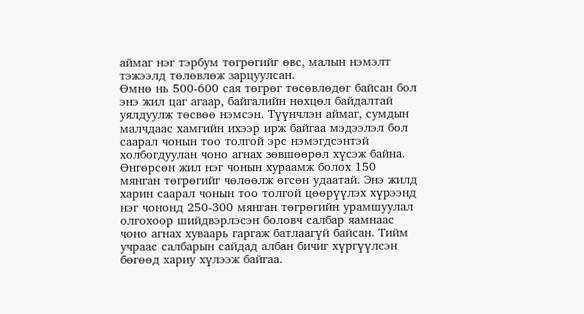аймаг нэг тэрбум төгрөгийг өвс, малын нэмэлт тэжээлд төлөвлөж зарцуулсан.
Өмнө нь 500-600 сая төгрөг төсөвлөдөг байсан бол энэ жил цаг агаар, байгалийн нөхцөл байдалтай уялдуулж төсвөө нэмсэн. Түүнчлэн аймаг, сумдын малчдаас хамгийн ихээр ирж байгаа мэдээлэл бол саарал чонын тоо толгой эрс нэмэгдсэнтэй холбогдуулан чоно агнах зөвшөөрөл хүсэж байна. Өнгөрсөн жил нэг чонын хураамж болох 150 мянган төгрөгийг чөлөөлж өгсөн удаатай. Энэ жилд харин саарал чонын тоо толгой цөөрүүлэх хүрээнд нэг чононд 250-300 мянган төгрөгийн урамшуулал олгохоор шийдвэрлэсэн боловч салбар яамнаас чоно агнах хуваарь гаргаж батлаагүй байсан. Тийм учраас салбарын сайдад албан бичиг хүргүүлсэн бөгөөд хариу хүлээж байгаа.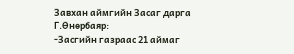Завхан аймгийн Засаг дарга Г.Өнөрбаяр:
-Засгийн газраас 21 аймаг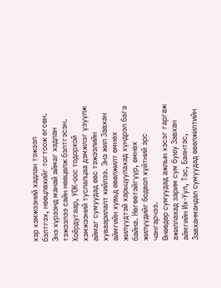хэр хэмжээний хадлан тэжээл бэлтгэх, нөөцлөхийг тогтоож өгсөн. Энэ хүрээнд манай аймаг хадлан тэжээлээ сайн нөөцөлж бэлтгэсэн. Хоёрдугаар, УОК-оос тодорхой хэмжээний туслалцаа дэмжлэг үзүүлж аймаг сумуудад өвс тэжээлийн хуваарилалт хийлээ. Энэ жил Завхан аймгийн хувьд өвөлжилт өмнөх жилүүдтэй харьцуулахад хүндрэл бага байна. Нөгөөтэйгүүр, өмнөх жилүүдийг бодвол хүйтний эрс чангарчээ.
Өнөөдөр сумуудад ажлын хэсэг гаргаж ажиллахад зарим сум буюу Завхан аймгийн Их-Уул, Тэс, Баянтэс, Завханмандал сумуудад өвөлжилтийн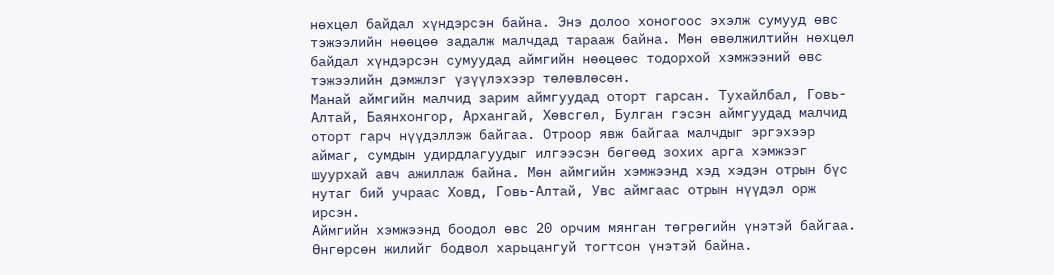нөхцөл байдал хүндэрсэн байна. Энэ долоо хоногоос эхэлж сумууд өвс тэжээлийн нөөцөө задалж малчдад тарааж байна. Мөн өвөлжилтийн нөхцөл байдал хүндэрсэн сумуудад аймгийн нөөцөөс тодорхой хэмжээний өвс тэжээлийн дэмжлэг үзүүлэхээр төлөвлөсөн.
Манай аймгийн малчид зарим аймгуудад оторт гарсан. Тухайлбал, Говь-Алтай, Баянхонгор, Архангай, Хөвсгөл, Булган гэсэн аймгуудад малчид оторт гарч нүүдэллэж байгаа. Отроор явж байгаа малчдыг эргэхээр аймаг, сумдын удирдлагуудыг илгээсэн бөгөөд зохих арга хэмжээг шуурхай авч ажиллаж байна. Мөн аймгийн хэмжээнд хэд хэдэн отрын бүс нутаг бий учраас Ховд, Говь-Алтай, Увс аймгаас отрын нүүдэл орж ирсэн.
Аймгийн хэмжээнд боодол өвс 20 орчим мянган төгрөгийн үнэтэй байгаа. Өнгөрсөн жилийг бодвол харьцангуй тогтсон үнэтэй байна.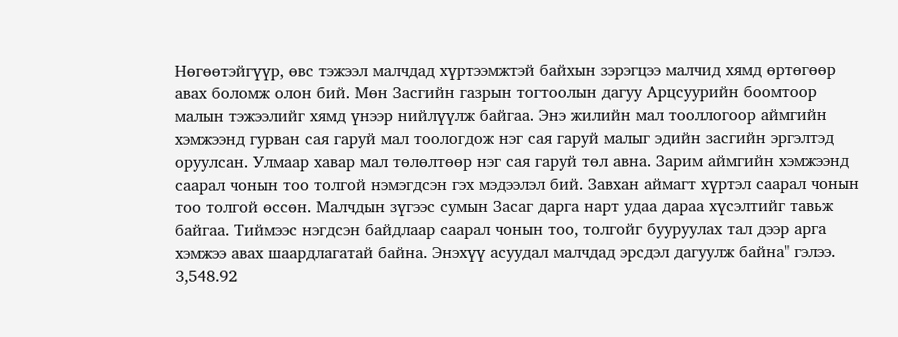Нөгөөтэйгүүр, өвс тэжээл малчдад хүртээмжтэй байхын зэрэгцээ малчид хямд өртөгөөр авах боломж олон бий. Мөн Засгийн газрын тогтоолын дагуу Арцсуурийн боомтоор малын тэжээлийг хямд үнээр нийлүүлж байгаа. Энэ жилийн мал тооллогоор аймгийн хэмжээнд гурван сая гаруй мал тоологдож нэг сая гаруй малыг эдийн засгийн эргэлтэд оруулсан. Улмаар хавар мал төлөлтөөр нэг сая гаруй төл авна. Зарим аймгийн хэмжээнд саарал чонын тоо толгой нэмэгдсэн гэх мэдээлэл бий. Завхан аймагт хүртэл саарал чонын тоо толгой өссөн. Малчдын зүгээс сумын Засаг дарга нарт удаа дараа хүсэлтийг тавьж байгаа. Тиймээс нэгдсэн байдлаар саарал чонын тоо, толгойг бууруулах тал дээр арга хэмжээ авах шаардлагатай байна. Энэхүү асуудал малчдад эрсдэл дагуулж байна" гэлээ.
3,548.92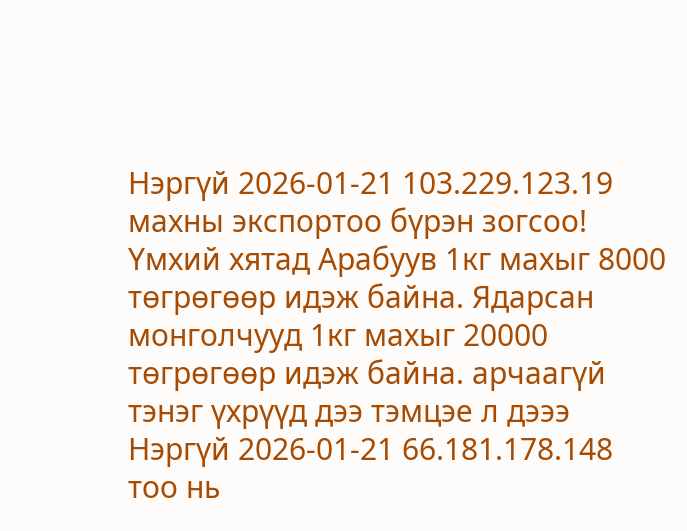Нэргүй 2026-01-21 103.229.123.19
махны экспортоо бүрэн зогсоо! Үмхий хятад Арабуув 1кг махыг 8000 төгрөгөөр идэж байна. Ядарсан монголчууд 1кг махыг 20000 төгрөгөөр идэж байна. арчаагүй тэнэг үхрүүд дээ тэмцэе л дэээ
Нэргүй 2026-01-21 66.181.178.148
тоо нь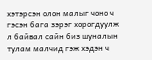хэтэрсэн олон малыг чоно ч гэсэн бага зэрэг хорогдуулж л байвал сайн биз шуналын тулам малчид гэж хэдэн ч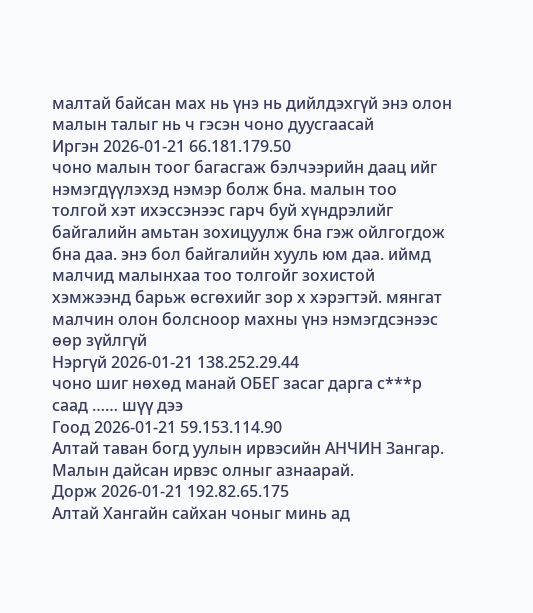малтай байсан мах нь үнэ нь дийлдэхгүй энэ олон малын талыг нь ч гэсэн чоно дуусгаасай
Иргэн 2026-01-21 66.181.179.50
чоно малын тоог багасгаж бэлчээрийн даац ийг нэмэгдүүлэхэд нэмэр болж бна. малын тоо толгой хэт ихэссэнээс гарч буй хүндрэлийг байгалийн амьтан зохицуулж бна гэж ойлгогдож бна даа. энэ бол байгалийн хууль юм даа. иймд малчид малынхаа тоо толгойг зохистой хэмжээнд барьж өсгөхийг зор х хэрэгтэй. мянгат малчин олон болсноор махны үнэ нэмэгдсэнээс өөр зүйлгүй
Нэргүй 2026-01-21 138.252.29.44
чоно шиг нөхөд манай ОБЕГ засаг дарга с***р саад …… шүү дээ
Гоод 2026-01-21 59.153.114.90
Алтай таван богд уулын ирвэсийн АНЧИН Зангар. Малын дайсан ирвэс олныг азнаарай.
Дорж 2026-01-21 192.82.65.175
Алтай Хангайн сайхан чоныг минь ад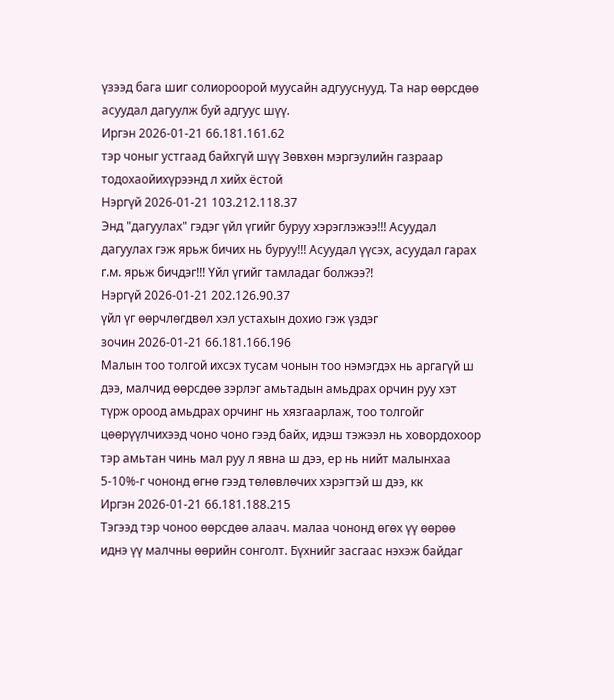үзээд бага шиг солиороорой муусайн адгууснууд. Та нар өөрсдөө асуудал дагуулж буй адгуус шүү.
Иргэн 2026-01-21 66.181.161.62
тэр чоныг устгаад байхгүй шүү Зөвхөн мэргэулийн газраар тодохаойихүрээнд л хийх ёстой
Нэргүй 2026-01-21 103.212.118.37
Энд "дагуулах" гэдэг үйл үгийг буруу хэрэглэжээ!!! Асуудал дагуулах гэж ярьж бичих нь буруу!!! Асуудал үүсэх, асуудал гарах г.м. ярьж бичдэг!!! Үйл үгийг тамладаг болжээ?!
Нэргүй 2026-01-21 202.126.90.37
үйл үг өөрчлөгдвөл хэл устахын дохио гэж үздэг
зочин 2026-01-21 66.181.166.196
Малын тоо толгой ихсэх тусам чонын тоо нэмэгдэх нь аргагүй ш дээ, малчид өөрсдөө зэрлэг амьтадын амьдрах орчин руу хэт түрж ороод амьдрах орчинг нь хязгаарлаж, тоо толгойг цөөрүүлчихээд чоно чоно гээд байх, идэш тэжээл нь ховордохоор тэр амьтан чинь мал руу л явна ш дээ, ер нь нийт малынхаа 5-10%-г чононд өгнө гээд төлөвлөчих хэрэгтэй ш дээ, кк
Иргэн 2026-01-21 66.181.188.215
Тэгээд тэр чоноо өөрсдөө алаач. малаа чононд өгөх үү өөрөө иднэ үү малчны өөрийн сонголт. Бүхнийг засгаас нэхэж байдаг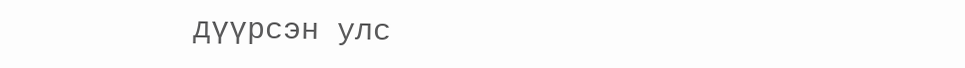дүүрсэн улс